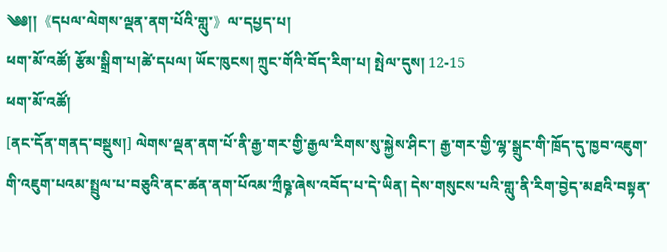༄༅།།《དཔལ་ལེགས་ལྡན་ནག་པོའི་གླུ་》ལ་དཔྱད་པ།
ཕག་མོ་འཚོ། རྩོམ་སྒྲིག་པ།ཚེ་དཔལ། ཡོང་ཁུངས། ཀྲུང་གོའི་བོད་རིག་པ། སྤེལ་དུས། 12-15
ཕག་མོ་འཚོ།
[ནང་དོན་གནད་བསྡུས།] ལེགས་ལྡན་ནག་པོ་ནི་རྒྱ་གར་གྱི་རྒྱལ་རིགས་སུ་སྐྱེས་ཤིང་། རྒྱ་གར་གྱི་ལྷ་སྒྲུང་གི་ཁྲོད་དུ་ཁྱབ་འཇུག་གི་འཇུག་པའམ་སྤྲུལ་པ་བཅུའི་ནང་ཚན་ནག་པོའམ་ཀྲྀཥྞ་ཞེས་འབོད་པ་དེ་ཡིན། དེས་གསུངས་པའི་གླུ་ནི་རིག་བྱེད་མཐའི་བསྟན་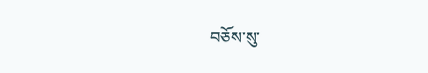བཅོས་སུ་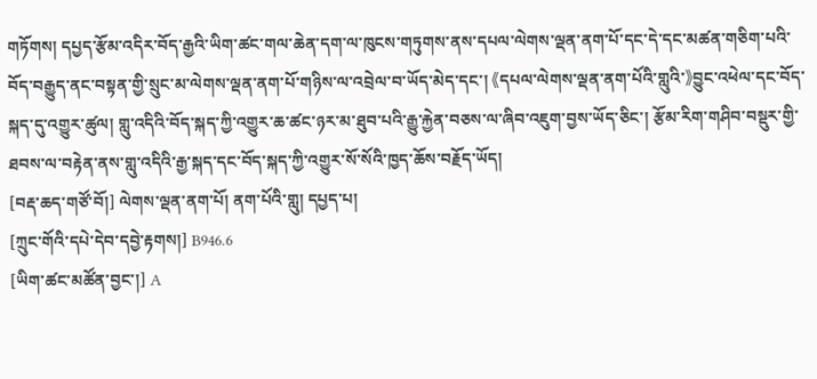གཏོགས། དཔྱད་རྩོམ་འདིར་བོད་རྒྱའི་ཡིག་ཚང་གལ་ཆེན་དག་ལ་ཁུངས་གཏུགས་ནས་དཔལ་ལེགས་ལྡན་ནག་པོ་དང་དེ་དང་མཚན་གཅིག་པའི་བོད་བརྒྱུད་ནང་བསྟན་གྱི་སྲུང་མ་ལེགས་ལྡན་ནག་པོ་གཉིས་ལ་འབྲེལ་བ་ཡོད་མེད་དང་། 《དཔལ་ལེགས་ལྡན་ནག་པོའི་གླུའི་》བྱུང་འཕེལ་དང་བོད་སྐད་དུ་འགྱུར་ཚུལ། གླུ་འདིའི་བོད་སྐད་ཀྱི་འགྱུར་ཆ་ཚང་ཉར་མ་ཐུབ་པའི་རྒྱུ་རྐྱེན་བཅས་ལ་ཞིབ་འཇུག་བྱས་ཡོད་ཅིང་། རྩོམ་རིག་གཤིབ་བསྡུར་གྱི་ཐབས་ལ་བརྟེན་ནས་གླུ་འདིའི་རྒྱ་སྐད་དང་བོད་སྐད་ཀྱི་འགྱུར་སོ་སོའི་ཁྱད་ཆོས་བརྗོད་ཡོད།
[བརྡ་ཆད་གཙོ་བོ།] ལེགས་ལྡན་ནག་པོ། ནག་པོའི་གླུ། དཔྱད་པ།
[ཀྲུང་གོའི་དཔེ་དེབ་དབྱེ་རྟགས།] B946.6
[ཡིག་ཚང་མཚོན་བྱང་།] A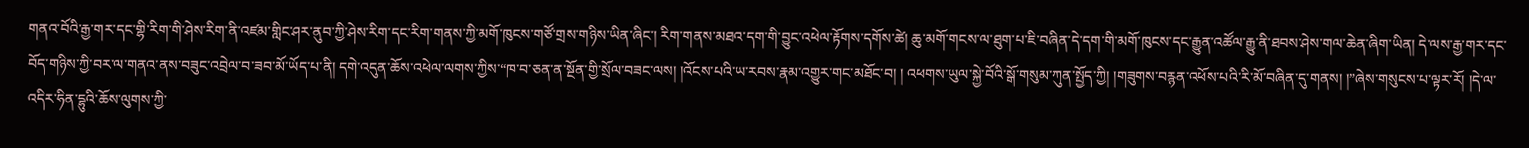གནའ་བོའི་རྒྱ་གར་དང་གྷི་རིག་གི་ཤེས་རིག་ནི་འཛམ་གླིང་ཤར་ནུབ་ཀྱི་ཤེས་རིག་དང་རིག་གནས་ཀྱི་མགོ་ཁུངས་གཙོ་གྲས་གཉིས་ཡིན་ཞིང་། རིག་གནས་མཐའ་དག་གི་བྱུང་འཕེལ་རྟོགས་དགོས་ཚེ། ཆུ་མགོ་གངས་ལ་ཐུག་པ་ཇི་བཞིན་དེ་དག་གི་མགོ་ཁུངས་དང་རྒྱུན་འཚོལ་རྒྱུ་ནི་ཐབས་ཤེས་གལ་ཆེན་ཞིག་ཡིན། དེ་ལས་རྒྱ་གར་དང་བོད་གཉིས་ཀྱི་བར་ལ་གནའ་ནས་བཟུང་འབྲེལ་བ་ཟབ་མོ་ཡོད་པ་ནི། དགེ་འདུན་ཆོས་འཕེལ་ལགས་ཀྱིས་“ཁ་བ་ཅན་ན་སྔོན་གྱི་སྲོལ་བཟང་ལས། །འོངས་པའི་ཡ་རབས་རྣམ་འགྱུར་གང་མཐོང་བ། ། འཕགས་ཡུལ་སྐྱེ་བོའི་སྒོ་གསུམ་ཀུན་སྤྱོད་ཀྱི། །གཟུགས་བརྙན་འཕོས་པའི་རི་མོ་བཞིན་དུ་གནས། །”ཞེས་གསུངས་པ་ལྟར་རོ། །དེ་ལ་འདིར་ཧིན་དྷུའི་ཆོས་ལུགས་ཀྱི་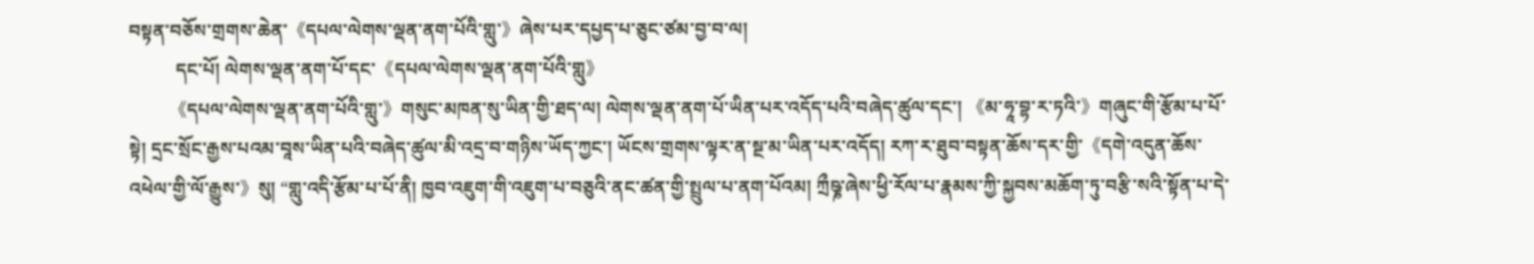བསྟན་བཅོས་གྲགས་ཆེན་《དཔལ་ལེགས་ལྡན་ནག་པོའི་གླུ་》ཞེས་པར་དཔྱད་པ་ཅུང་ཙམ་བྱ་བ་ལ།
          དང་པོ། ལེགས་ལྡན་ནག་པོ་དང་《དཔལ་ལེགས་ལྡན་ནག་པོའི་གླུ》
          《དཔལ་ལེགས་ལྡན་ནག་པོའི་གླུ་》གསུང་མཁན་སུ་ཡིན་གྱི་ཐད་ལ། ལེགས་ལྡན་ནག་པོ་ཡིན་པར་འདོད་པའི་བཞེད་ཚུལ་དང་། 《མ་ཧཱ་བྷ་ར་ཏའི་》གཞུང་གི་རྩོམ་པ་པོ་སྟེ། དྲང་སྲོང་རྒྱས་པའམ་བཱས་ཡིན་པའི་བཞེད་ཚུལ་མི་འདྲ་བ་གཉིས་ཡོད་ཀྱང་། ཡོངས་གྲགས་ལྟར་ན་སྔ་མ་ཡིན་པར་འདོད། རཀ་ར་ཐུབ་བསྟན་ཆོས་དར་གྱི་《དགེ་འདུན་ཆོས་འཕེལ་གྱི་ལོ་རྒྱུས་》སུ། “གླུ་འདི་རྩོམ་པ་པོ་ནི། ཁྱབ་འཇུག་གི་འཇུག་པ་བཅུའི་ནང་ཚན་གྱི་སྤྲུལ་པ་ནག་པོའམ། ཀྲྀཥྞ་ཞེས་ཕྱི་རོལ་པ་རྣམས་ཀྱི་སྐྱབས་མཆོག་ཏུ་བརྩི་སའི་སྟོན་པ་དེ་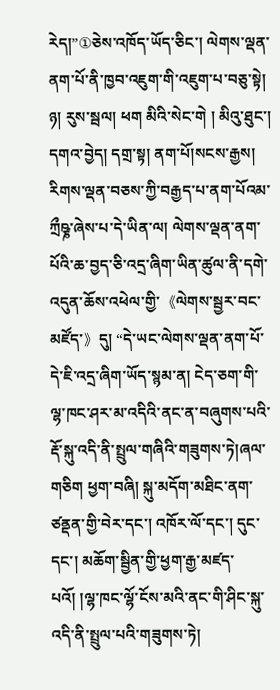རེད།”①ཅེས་འཁོད་ཡོད་ཅིང་། ལེགས་ལྡན་ནག་པོ་ནི་ཁྱབ་འཇུག་གི་འཇུག་པ་བཅུ་སྟེ། ཉ། རུས་སྦལ། ཕག མིའི་སེང་གེ ། མིའུ་ཐུང་། དགའ་བྱེད། དགྲ་སྟ། ནག་པོ།སངས་རྒྱས། རིགས་ལྡན་བཅས་ཀྱི་བརྒྱད་པ་ནག་པོའམ་ཀྲྀཥྞ་ཞེས་པ་དེ་ཡིན་ལ། ལེགས་ལྡན་ནག་པོའི་ཆ་བྱད་ཅི་འདྲ་ཞིག་ཡིན་ཚུལ་ནི་དགེ་འདུན་ཆོས་འཕེལ་གྱི་《ལེགས་སྦྱར་བང་མཛོད་》དུ། “དེ་ཡང་ལེགས་ལྡན་ནག་པོ་དེ་ཇི་འདྲ་ཞིག་ཡོད་སྙམ་ན། ངེད་ཅག་གི་ལྷ་ཁང་ཤར་མ་འདིའི་ནང་ན་བཞུགས་པའི་རྡོ་སྐུ་འདི་ནི་སྤྲུལ་གཞིའི་གཟུགས་ཏེ།ཞལ་གཅིག ཕྱག་བཞི། སྐུ་མདོག་མཐིང་ནག་ཙནྡན་གྱི་བེར་དང་། འཁོར་ལོ་དང་། དུང་དང་། མཆོག་སྦྱིན་གྱི་ཕྱག་རྒྱ་མཛད་པའོ། །ལྷ་ཁང་ལྷོ་ངོས་མའི་ནང་གི་ཤིང་སྐུ་འདི་ནི་སྤྲུལ་པའི་གཟུགས་ཏེ།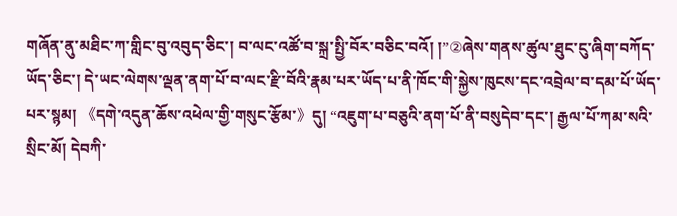གཞོན་ནུ་མཐིང་ཀ་གླིང་བུ་འབུད་ཅིང་། བ་ལང་འཚོ་བ་སྐྲ་སྤྱི་བོར་བཅིང་བའོ། །”②ཞེས་གནས་ཚུལ་ཐུང་ངུ་ཞིག་བཀོད་ཡོད་ཅིང་། དེ་ཡང་ལེགས་ལྡན་ནག་པོ་བ་ལང་རྫི་བོའི་རྣམ་པར་ཡོད་པ་ནི་ཁོང་གི་སྐྱེས་ཁུངས་དང་འབྲེལ་བ་དམ་པོ་ཡོད་པར་སྙམ། 《དགེ་འདུན་ཆོས་འཕེལ་གྱི་གསུང་རྩོམ་》དུ། “འཇུག་པ་བཅུའི་ནག་པོ་ནི་བསུདེབ་དང་། རྒྱལ་པོ་ཀམ་སའི་སྲིང་མོ། དེབཀི་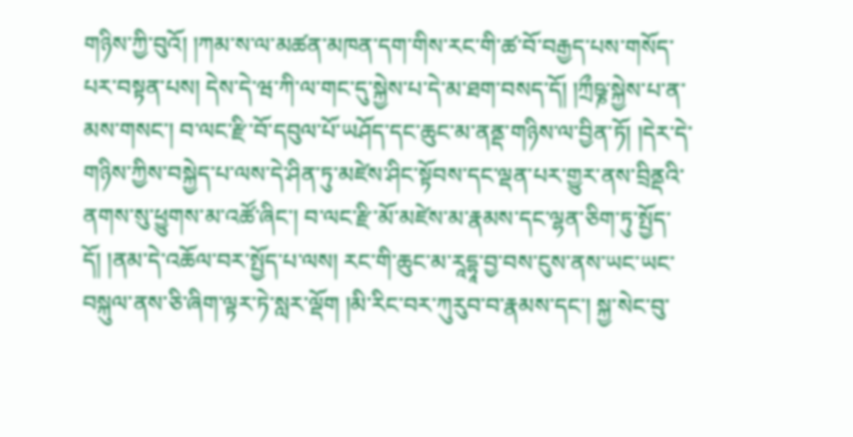གཉིས་ཀྱི་བུའོ། །ཀམ་ས་ལ་མཚན་མཁན་དག་གིས་རང་གི་ཚ་བོ་བརྒྱད་པས་གསོད་པར་བསྟན་པས། དེས་དེ་ཝ་ཀི་ལ་གང་དུ་སྐྱེས་པ་དེ་མ་ཐག་བསད་དོ། །ཀྲྀཥྞ་སྐྱེས་པ་ན་མས་གསང་། བ་ལང་རྫི་བོ་དབུལ་པོ་ཡཤོད་དང་ཆུང་མ་ནནྡ་གཉིས་ལ་བྱིན་ཏོ། །དེར་དེ་གཉིས་ཀྱིས་བསྐྱེད་པ་ལས་དེ་ཤིན་ཏུ་མཛེས་ཤིང་སྟོབས་དང་ལྡན་པར་གྱུར་ནས་བྲིནྡའི་ནགས་སུ་ཕྱུགས་མ་འཚོ་ཞིང་། བ་ལང་རྫི་མོ་མཛེས་མ་རྣམས་དང་ལྷན་ཅིག་ཏུ་སྤྱོད་དོ། །ནམ་དེ་འཆོལ་བར་སྤྱོད་པ་ལས། རང་གི་ཆུང་མ་རཱདྷཱ་བྱ་བས་ངུས་ནས་ཡང་ཡང་བསྐུལ་ནས་ཅི་ཞིག་ལྟར་ཏེ་སླར་ལྡོག །མི་རིང་བར་ཀུརུབ་བ་རྣམས་དང་། སྐྱ་སེང་བུ་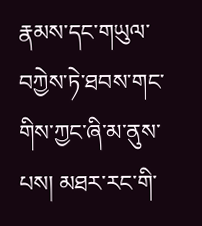རྣམས་དང་གཡུལ་བཀྱེས་ཏེ་ཐབས་གང་གིས་ཀྱང་ཞི་མ་ནུས་པས། མཐར་རང་གི་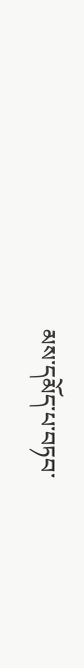མས་དམོད་པ་བཏབ་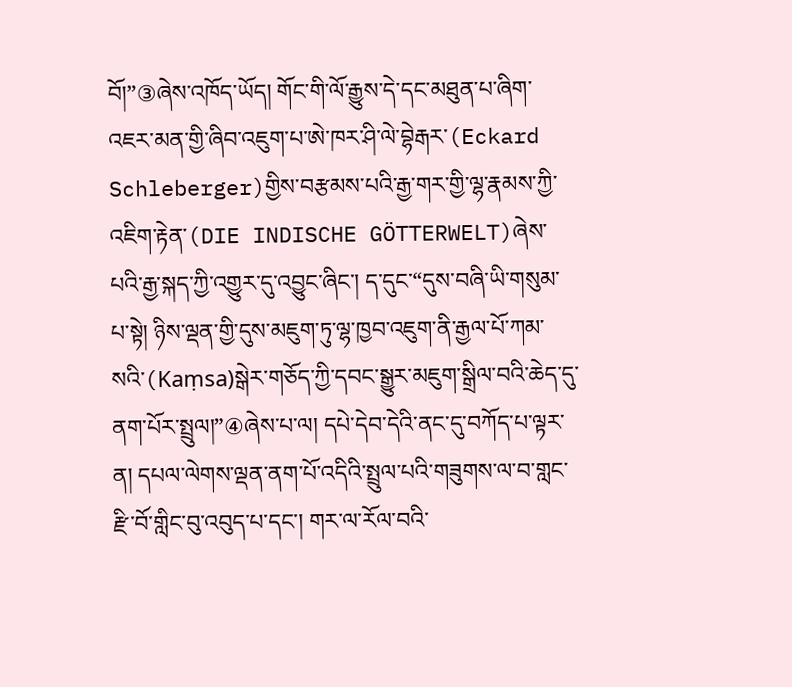བོ།”③ཞེས་འཁོད་ཡོད། གོང་གི་ལོ་རྒྱུས་དེ་དང་མཐུན་པ་ཞིག་འཇར་མན་གྱི་ཞིབ་འཇུག་པ་ཨེ་ཁར་ཤི་ལེ་བྷེརྒར་(Eckard Schleberger)གྱིས་བརྩམས་པའི་རྒྱ་གར་གྱི་ལྷ་རྣམས་ཀྱི་འཇིག་རྟེན་(DIE INDISCHE GÖTTERWELT)ཞེས་པའི་རྒྱ་སྐད་ཀྱི་འགྱུར་དུ་འབྱུང་ཞིང་། ད་དུང་“དུས་བཞི་ཡི་གསུམ་པ་སྟེ། ཉིས་ལྡན་གྱི་དུས་མཇུག་ཏུ་ལྷ་ཁྱབ་འཇུག་ནི་རྒྱལ་པོ་ཀམ་སའི་(Kaṃsa)སྒེར་གཅོད་ཀྱི་དབང་སྒྱུར་མཇུག་སྒྲིལ་བའི་ཆེད་དུ་ནག་པོར་སྤྲུལ།”④ཞེས་པ་ལ། དཔེ་དེབ་དེའི་ནང་དུ་བཀོད་པ་ལྟར་ན། དཔལ་ལེགས་ལྡན་ནག་པོ་འདིའི་སྤྲུལ་པའི་གཟུགས་ལ་བ་གླང་རྫི་བོ་གླིང་བུ་འབུད་པ་དང་། གར་ལ་རོལ་བའི་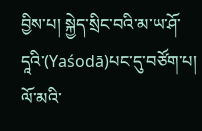བྱིས་པ། སྐྱེད་སྲིང་བའི་མ་ཡ་ཤོ་དཱའི་(Yaśodā)པང་དུ་བཙོག་པ། ལོ་མའི་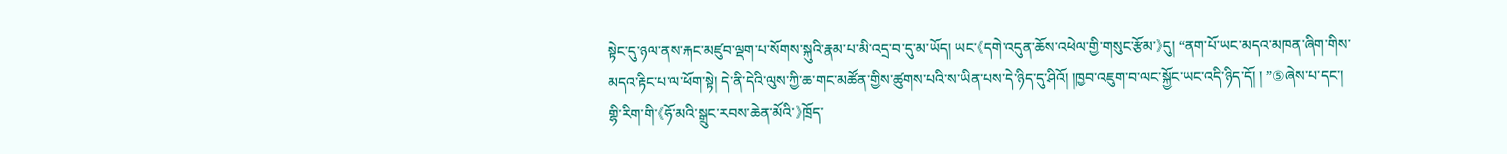སྟེང་དུ་ཉལ་ནས་རྐང་མཛུབ་ལྡག་པ་སོགས་སྐུའི་རྣམ་པ་མི་འདྲ་བ་དུ་མ་ཡོད། ཡང་《དགེ་འདུན་ཆོས་འཕེལ་གྱི་གསུང་རྩོམ་》དུ། “ནག་པོ་ཡང་མདའ་མཁན་ཞིག་གིས་མདའ་རྟིང་པ་ལ་ཕོག་སྟེ། དེ་ནི་དེའི་ལུས་ཀྱི་ཆ་གང་མཚོན་གྱིས་ཚུགས་པའི་ས་ཡིན་པས་དེ་ཉིད་དུ་ཤིའོ། །ཁྱབ་འཇུག་བ་ལང་སྐྱོང་ཡང་འདི་ཉིད་དོ། ། ”⑤ཞེས་པ་དང་། གྷི་རིག་གི་《ཧོ་མའི་སྒྲུང་རབས་ཆེན་མོའི་》ཁྲོད་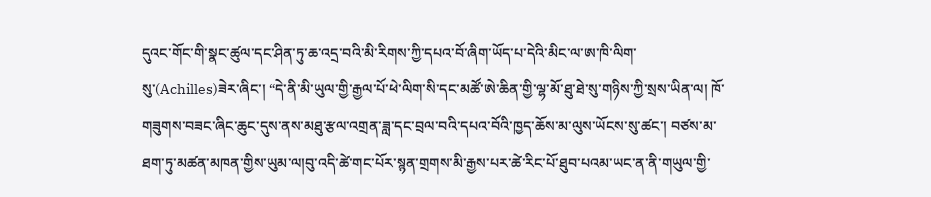དུའང་གོང་གི་སྣང་ཚུལ་དང་ཤིན་ཏུ་ཆ་འདྲ་བའི་མི་རིགས་ཀྱི་དཔའ་བོ་ཞིག་ཡོད་པ་དེའི་མིང་ལ་ཨ་ཁི་ལིག་སུ་(Achilles)ཟེར་ཞིང་། “དེ་ནི་མི་ཡུལ་གྱི་རྒྱལ་པོ་ཕེ་ལིག་སི་དང་མཚོ་ཨེ་ཆིན་གྱི་ལྷ་མོ་ཐུ་ཐེ་སུ་གཉིས་ཀྱི་སྲས་ཡིན་ལ། ཁོ་གཟུགས་བཟང་ཞིང་ཆུང་དུས་ནས་མཐུ་རྩལ་འགྲན་ཟླ་དང་བྲལ་བའི་དཔའ་བོའི་ཁྱད་ཆོས་མ་ལུས་ཡོངས་སུ་ཚང་། བཙས་མ་ཐག་ཏུ་མཚན་མཁན་གྱིས་ཡུམ་ལ།བུ་འདི་ཚེ་གང་པོར་སྙན་གྲགས་མི་རྒྱས་པར་ཚེ་རིང་པོ་ཐུབ་པའམ་ཡང་ན་ནི་གཡུལ་གྱི་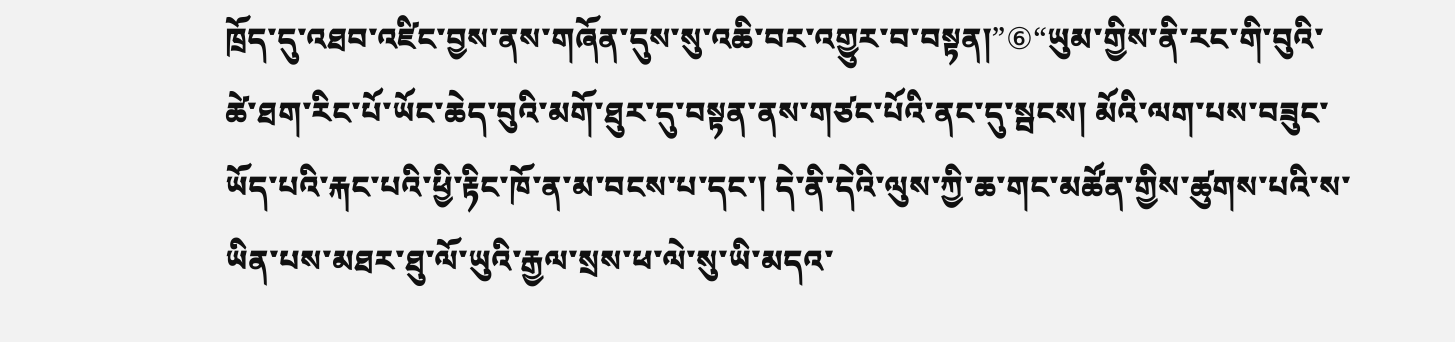ཁྲོད་དུ་འཐབ་འཛིང་བྱས་ནས་གཞོན་དུས་སུ་འཆི་བར་འགྱུར་བ་བསྟན།”⑥“ཡུམ་གྱིས་ནི་རང་གི་བུའི་ཚེ་ཐག་རིང་པོ་ཡོང་ཆེད་བུའི་མགོ་ཐུར་དུ་བསྟན་ནས་གཙང་པོའི་ནང་དུ་སྦངས། མོའི་ལག་པས་བཟུང་ཡོད་པའི་རྐང་པའི་ཕྱི་རྟིང་ཁོ་ན་མ་བངས་པ་དང་། དེ་ནི་དེའི་ལུས་ཀྱི་ཆ་གང་མཚོན་གྱིས་ཚུགས་པའི་ས་ཡིན་པས་མཐར་ཐུ་ལོ་ཡུའི་རྒྱལ་སྲས་ཕ་ལེ་སུ་ཡི་མདའ་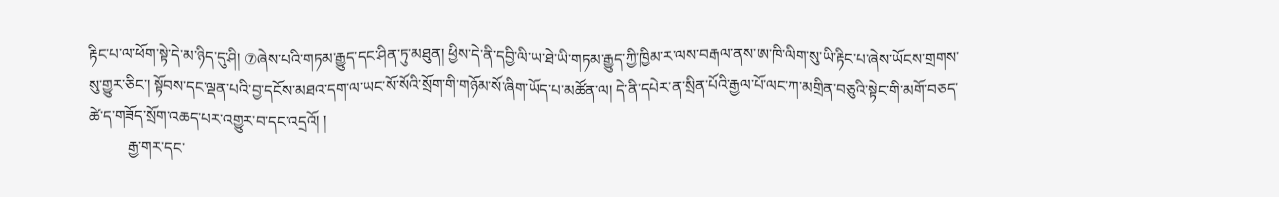རྟིང་པ་ལ་ཕོག་སྟེ་དེ་མ་ཉིད་དུ་ཤི། ⑦ཞེས་པའི་གཏམ་རྒྱུད་དང་ཤིན་ཏུ་མཐུན། ཕྱིས་དེ་ནི་དབྱི་ལི་ཡ་ཐེ་ཡི་གཏམ་རྒྱུད་ཀྱི་ཁྱིམ་ར་ལས་བརྒལ་ནས་ཨ་ཁི་ལིག་སུ་ཡི་རྟིང་པ་ཞེས་ཡོངས་གྲགས་སུ་གྱུར་ཅིང་། སྟོབས་དང་ལྡན་པའི་བྱ་དངོས་མཐའ་དག་ལ་ཡང་སོ་སོའི་སྲོག་གི་གཉོམ་སོ་ཞིག་ཡོད་པ་མཚོན་ལ། དེ་ནི་དཔེར་ན་སྲིན་པོའི་རྒྱལ་པོ་ལང་ཀ་མགྲིན་བཅུའི་སྟེང་གི་མགོ་བཅད་ཚེ་ད་གཟོད་སྲོག་འཆད་པར་འགྱུར་བ་དང་འདྲའོ། །
          རྒྱ་གར་དང་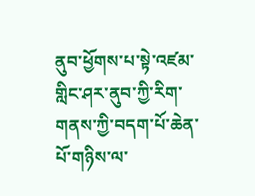ནུབ་ཕྱོགས་པ་སྟེ་འཛམ་གླིང་ཤར་ནུབ་ཀྱི་རིག་གནས་ཀྱི་བདག་པོ་ཆེན་པོ་གཉིས་ལ་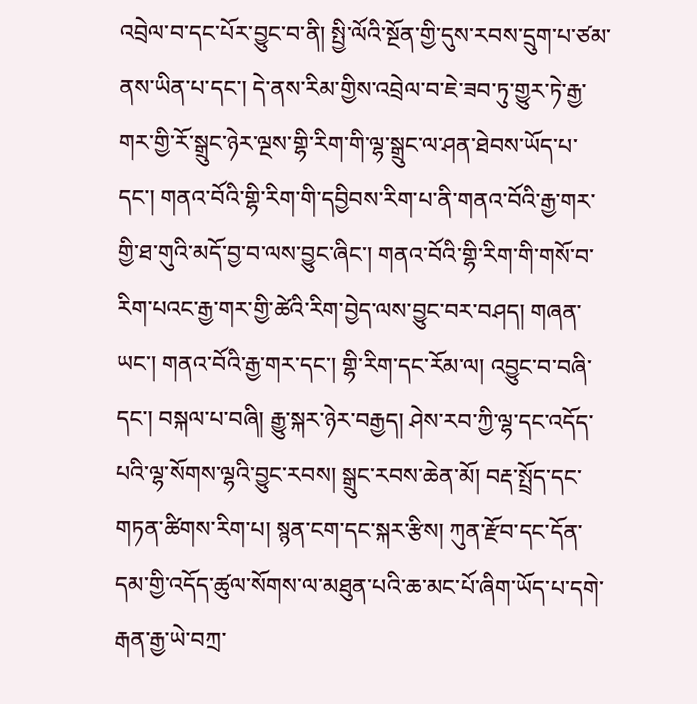འབྲེལ་བ་དང་པོར་བྱུང་བ་ནི། སྤྱི་ལོའི་སྔོན་གྱི་དུས་རབས་དྲུག་པ་ཙམ་ནས་ཡིན་པ་དང་། དེ་ནས་རིམ་གྱིས་འབྲེལ་བ་ཇེ་ཟབ་ཏུ་གྱུར་ཏེ་རྒྱ་གར་གྱི་རོ་སྒྲུང་ཉེར་ལྔས་གྷི་རིག་གི་ལྷ་སྒྲུང་ལ་ཤན་ཐེབས་ཡོད་པ་དང་། གནའ་བོའི་གྷི་རིག་གི་དབྱིབས་རིག་པ་ནི་གནའ་བོའི་རྒྱ་གར་གྱི་ཐ་གུའི་མདོ་བྱ་བ་ལས་བྱུང་ཞིང་། གནའ་བོའི་གྷི་རིག་གི་གསོ་བ་རིག་པའང་རྒྱ་གར་གྱི་ཚེའི་རིག་བྱེད་ལས་བྱུང་བར་བཤད། གཞན་ཡང་། གནའ་བོའི་རྒྱ་གར་དང་། གྷི་རིག་དང་རོམ་ལ། འབྱུང་བ་བཞི་དང་། བསྐལ་པ་བཞི། རྒྱུ་སྐར་ཉེར་བརྒྱད། ཤེས་རབ་ཀྱི་ལྷ་དང་འདོད་པའི་ལྷ་སོགས་ལྷའི་བྱུང་རབས། སྒྲུང་རབས་ཆེན་མོ། བརྡ་སྤྲོད་དང་གཏན་ཚིགས་རིག་པ། སྙན་ངག་དང་སྐར་རྩིས། ཀུན་རྫོབ་དང་དོན་དམ་གྱི་འདོད་ཚུལ་སོགས་ལ་མཐུན་པའི་ཆ་མང་པོ་ཞིག་ཡོད་པ་དགེ་རྒན་རྒྱ་ཡེ་བཀྲ་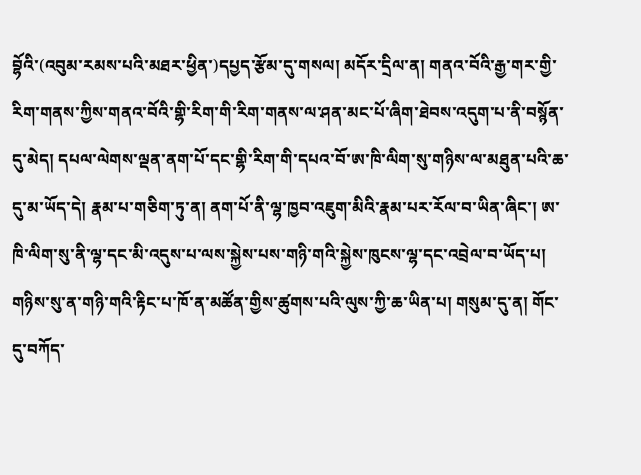བྷོའི་(འབུམ་རམས་པའི་མཐར་ཕྱིན་)དཔྱད་རྩོམ་དུ་གསལ། མདོར་དྲིལ་ན། གནའ་བོའི་རྒྱ་གར་གྱི་རིག་གནས་ཀྱིས་གནའ་བོའི་གྷི་རིག་གི་རིག་གནས་ལ་ཤན་མང་པོ་ཞིག་ཐེབས་འདུག་པ་ནི་བསྙོན་དུ་མེད། དཔལ་ལེགས་ལྡན་ནག་པོ་དང་གྷི་རིག་གི་དཔའ་བོ་ཨ་ཁི་ལིག་སུ་གཉིས་ལ་མཐུན་པའི་ཆ་དུ་མ་ཡོད་དེ། རྣམ་པ་གཅིག་ཏུ་ན། ནག་པོ་ནི་ལྷ་ཁྱབ་འཇུག་མིའི་རྣམ་པར་རོལ་བ་ཡིན་ཞིང་། ཨ་ཁི་ལིག་སུ་ནི་ལྷ་དང་མི་འདུས་པ་ལས་སྐྱེས་པས་གཉི་གའི་སྐྱེས་ཁུངས་ལྷ་དང་འབྲེལ་བ་ཡོད་པ། གཉིས་སུ་ན་གཉི་གའི་རྟིང་པ་ཁོ་ན་མཚོན་གྱིས་ཚུགས་པའི་ལུས་ཀྱི་ཆ་ཡིན་པ། གསུམ་དུ་ན། གོང་དུ་བཀོད་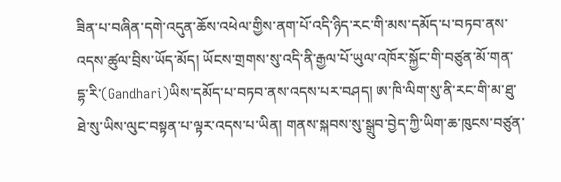ཟིན་པ་བཞིན་དགེ་འདུན་ཆོས་འཕེལ་གྱིས་ནག་པོ་འདི་ཉིད་རང་གི་མས་དམོད་པ་བཏབ་ནས་འདས་ཚུལ་བྲིས་ཡོད་མོད། ཡོངས་གྲགས་སུ་འདི་ནི་རྒྱལ་པོ་ཡུལ་འཁོར་སྐྱོང་གི་བཙུན་མོ་གན་དྷ་རི་(Gandhari)ཡིས་དམོད་པ་བཏབ་ནས་འདས་པར་བཤད། ཨ་ཁི་ལིག་སུ་ནི་རང་གི་མ་ཐུ་ཐེ་སུ་ཡིས་ལུང་བསྟན་པ་ལྟར་འདས་པ་ཡིན། གནས་སྐབས་སུ་སྒྲུབ་བྱེད་ཀྱི་ཡིག་ཆ་ཁུངས་བཙུན་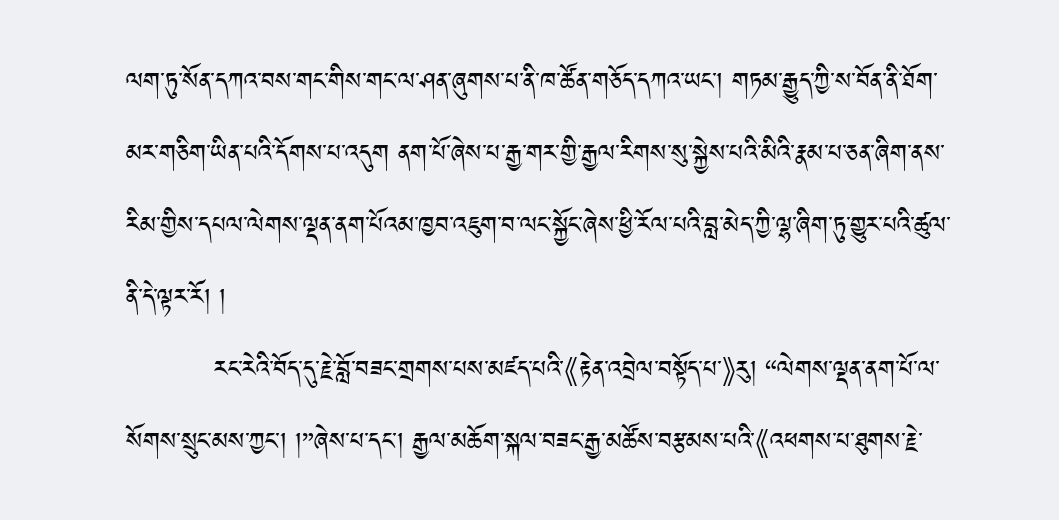ལག་ཏུ་སོན་དཀའ་བས་གང་གིས་གང་ལ་ཤན་ཞུགས་པ་ནི་ཁ་ཚོན་གཅོད་དཀའ་ཡང་། གཏམ་རྒྱུད་ཀྱི་ས་བོན་ནི་ཐོག་མར་གཅིག་ཡིན་པའི་དོགས་པ་འདུག ནག་པོ་ཞེས་པ་རྒྱ་གར་གྱི་རྒྱལ་རིགས་སུ་སྐྱེས་པའི་མིའི་རྣམ་པ་ཅན་ཞིག་ནས་རིམ་གྱིས་དཔལ་ལེགས་ལྡན་ནག་པོའམ་ཁྱབ་འཇུག་བ་ལང་སྐྱོང་ཞེས་ཕྱི་རོལ་པའི་བླ་མེད་ཀྱི་ལྷ་ཞིག་ཏུ་གྱུར་པའི་ཚུལ་ནི་དེ་ལྟར་རོ། །
          རང་རེའི་བོད་དུ་རྗེ་བློ་བཟང་གྲགས་པས་མཛད་པའི་《རྟེན་འབྲེལ་བསྟོད་པ་》རུ། “ལེགས་ལྡན་ནག་པོ་ལ་སོགས་སྲུང་མས་ཀྱང་། །”ཞེས་པ་དང་། རྒྱལ་མཆོག་སྐལ་བཟང་རྒྱ་མཚོས་བརྩམས་པའི་《འཕགས་པ་ཐུགས་རྗེ་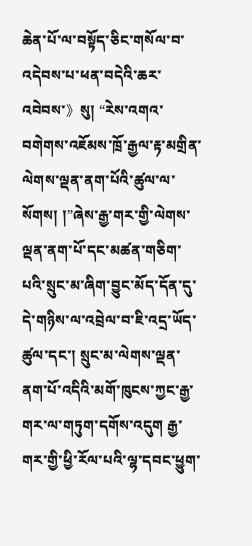ཆེན་པོ་ལ་བསྟོད་ཅིང་གསོལ་བ་འདེབས་པ་ཕན་བདེའི་ཆར་འབེབས་》སུ། “རེས་འགའ་བགེགས་འཇོམས་ཁྲོ་རྒྱལ་རྟ་མགྲིན་ལེགས་ལྡན་ནག་པོའི་ཚུལ་ལ་སོགས། །”ཞེས་རྒྱ་གར་གྱི་ལེགས་ལྡན་ནག་པོ་དང་མཚན་གཅིག་པའི་སྲུང་མ་ཞིག་བྱུང་མོད་དོན་དུ་དེ་གཉིས་ལ་འབྲེལ་བ་ཇི་འདྲ་ཡོད་ཚུལ་དང་། སྲུང་མ་ལེགས་ལྡན་ནག་པོ་འདིའི་མགོ་ཁུངས་ཀྱང་རྒྱ་གར་ལ་གཏུག་དགོས་འདུག རྒྱ་གར་གྱི་ཕྱི་རོལ་པའི་ལྷ་དབང་ཕྱུག་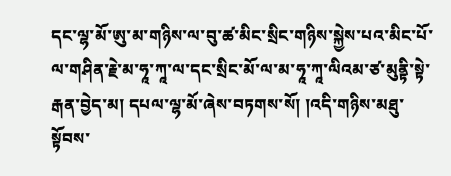དང་ལྷ་མོ་ཨུ་མ་གཉིས་ལ་བུ་ཚ་མིང་སྲིང་གཉིས་སྐྱེས་པའ་མིང་པོ་ལ་གཤིན་རྗེ་མ་ཧཱ་ཀཱ་ལ་དང་སྲིང་མོ་ལ་མ་ཧཱ་ཀཱ་ལིའམ་ཙ་མུནྟི་སྟེ་རྒན་བྱེད་མ། དཔལ་ལྷ་མོ་ཞེས་བཏགས་སོ། །འདི་གཉིས་མཐུ་སྟོབས་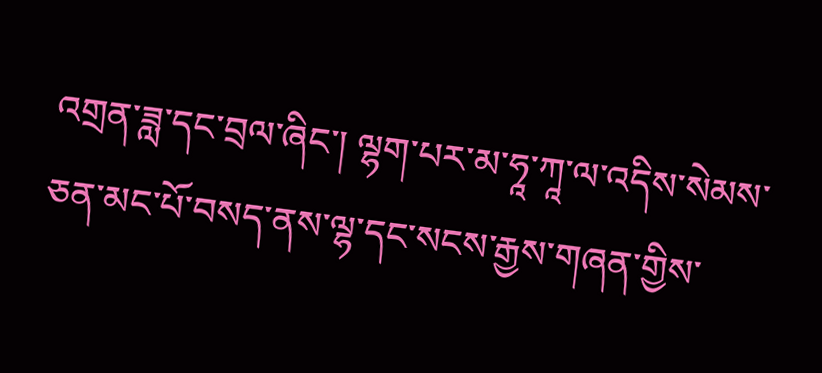འགྲན་ཟླ་དང་བྲལ་ཞིང་། ལྷག་པར་མ་ཧཱ་ཀཱ་ལ་འདིས་སེམས་ཅན་མང་པོ་བསད་ནས་ལྷ་དང་སངས་རྒྱས་གཞན་གྱིས་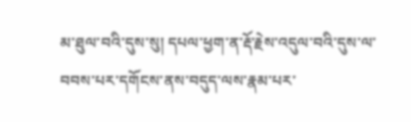མ་ཐུལ་བའི་དུས་སུ། དཔལ་ཕྱག་ན་རྡོ་རྗེས་འདུལ་བའི་དུས་ལ་བབས་པར་དགོངས་ནས་བདུད་ལས་རྣམ་པར་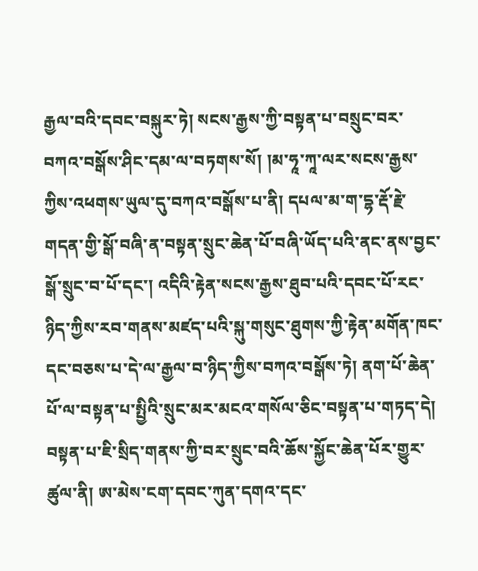རྒྱལ་བའི་དབང་བསྐུར་ཏེ། སངས་རྒྱས་ཀྱི་བསྟན་པ་བསྲུང་བར་བཀའ་བསྒོས་ཤིང་དམ་ལ་བཏགས་སོ། །མ་ཧཱ་ཀཱ་ལར་སངས་རྒྱས་ཀྱིས་འཕགས་ཡུལ་དུ་བཀའ་བསྒོས་པ་ནི། དཔལ་མ་ག་དྷ་རྡོ་རྗེ་གདན་གྱི་སྒོ་བཞི་ན་བསྟན་སྲུང་ཆེན་པོ་བཞི་ཡོད་པའི་ནང་ནས་བྱང་སྒོ་སྲུང་བ་པོ་དང་། འདིའི་རྟེན་སངས་རྒྱས་ཐུབ་པའི་དབང་པོ་རང་ཉིད་ཀྱིས་རབ་གནས་མཛད་པའི་སྐུ་གསུང་ཐུགས་ཀྱི་རྟེན་མགོན་ཁང་དང་བཅས་པ་དེ་ལ་རྒྱལ་བ་ཉིད་ཀྱིས་བཀའ་བསྒོས་ཏེ། ནག་པོ་ཆེན་པོ་ལ་བསྟན་པ་སྤྱིའི་སྲུང་མར་མངའ་གསོལ་ཅིང་བསྟན་པ་གཏད་དེ། བསྟན་པ་ཇི་སྲིད་གནས་ཀྱི་བར་སྲུང་བའི་ཆོས་སྐྱོང་ཆེན་པོར་གྱུར་ཚུལ་ནི། ཨ་མེས་ངག་དབང་ཀུན་དགའ་དང་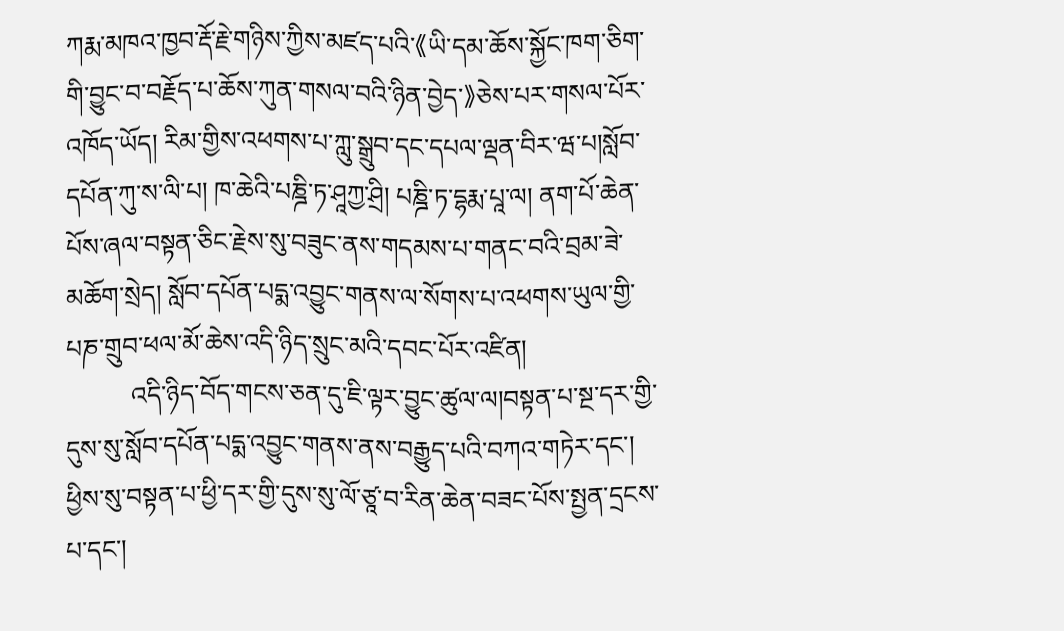ཀརྨ་མཁའ་ཁྱབ་རྡོ་རྗེ་གཉིས་ཀྱིས་མཛད་པའི་《ཡི་དམ་ཆོས་སྐྱོང་ཁག་ཅིག་གི་བྱུང་བ་བརྗོད་པ་ཆོས་ཀུན་གསལ་བའི་ཉིན་བྱེད་》ཅེས་པར་གསལ་པོར་འཁོད་ཡོད། རིམ་གྱིས་འཕགས་པ་ཀླུ་སྒྲུབ་དང་དཔལ་ལྡན་བིར་ཝ་པ།སློབ་དཔོན་ཀུ་ས་ལི་པ། ཁ་ཆེའི་པཎྜི་ཏ་ཤཱཀྱ་ཤྲི། པཎྜི་ཏ་དྷརྨ་པཱ་ལ། ནག་པོ་ཆེན་པོས་ཞལ་བསྟན་ཅིང་རྗེས་སུ་བཟུང་ནས་གདམས་པ་གནང་བའི་བྲམ་ཟེ་མཆོག་སྲེད། སློབ་དཔོན་པདྨ་འབྱུང་གནས་ལ་སོགས་པ་འཕགས་ཡུལ་གྱི་པཎ་གྲུབ་ཕལ་མོ་ཆེས་འདི་ཉིད་སྲུང་མའི་དབང་པོར་འཛིན།
          འདི་ཉིད་བོད་གངས་ཅན་དུ་ཇི་ལྟར་བྱུང་ཚུལ་ལ།བསྟན་པ་སྔ་དར་གྱི་དུས་སུ་སློབ་དཔོན་པདྨ་འབྱུང་གནས་ནས་བརྒྱུད་པའི་བཀའ་གཏེར་དང་། ཕྱིས་སུ་བསྟན་པ་ཕྱི་དར་གྱི་དུས་སུ་ལོ་ཙཱ་བ་རིན་ཆེན་བཟང་པོས་སྤྱན་དྲངས་པ་དང་།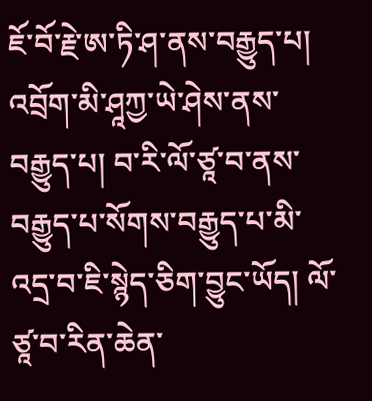ཇོ་བོ་རྗེ་ཨ་ཏི་ཤ་ནས་བརྒྱུད་པ། འབྲོག་མི་ཤཱཀྱ་ཡེ་ཤེས་ནས་བརྒྱུད་པ། བ་རི་ལོ་ཙཱ་བ་ནས་བརྒྱུད་པ་སོགས་བརྒྱུད་པ་མི་འདྲ་བ་ཇི་སྙེད་ཅིག་བྱུང་ཡོད། ལོ་ཙཱ་བ་རིན་ཆེན་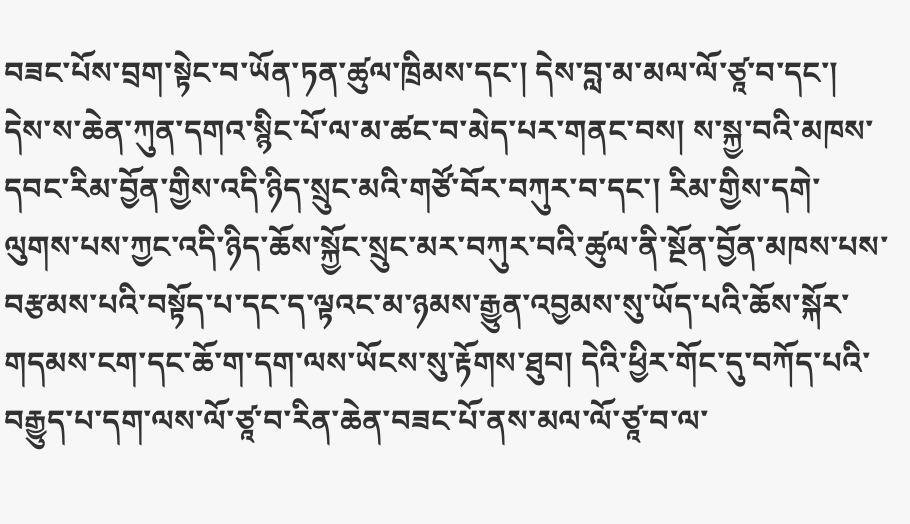བཟང་པོས་བྲག་སྟེང་བ་ཡོན་ཏན་ཚུལ་ཁྲིམས་དང་། དེས་བླ་མ་མལ་ལོ་ཙཱ་བ་དང་། དེས་ས་ཆེན་ཀུན་དགའ་སྙིང་པོ་ལ་མ་ཚང་བ་མེད་པར་གནང་བས། ས་སྐྱ་བའི་མཁས་དབང་རིམ་བྱོན་གྱིས་འདི་ཉིད་སྲུང་མའི་གཙོ་བོར་བཀུར་བ་དང་། རིམ་གྱིས་དགེ་ལུགས་པས་ཀྱང་འདི་ཉིད་ཆོས་སྐྱོང་སྲུང་མར་བཀུར་བའི་ཚུལ་ནི་སྔོན་བྱོན་མཁས་པས་བརྩམས་པའི་བསྟོད་པ་དང་ད་ལྟའང་མ་ཉམས་རྒྱུན་འབྱམས་སུ་ཡོད་པའི་ཆོས་སྐོར་གདམས་ངག་དང་ཆོ་ག་དག་ལས་ཡོངས་སུ་རྟོགས་ཐུབ། དེའི་ཕྱིར་གོང་དུ་བཀོད་པའི་བརྒྱུད་པ་དག་ལས་ལོ་ཙཱ་བ་རིན་ཆེན་བཟང་པོ་ནས་མལ་ལོ་ཙཱ་བ་ལ་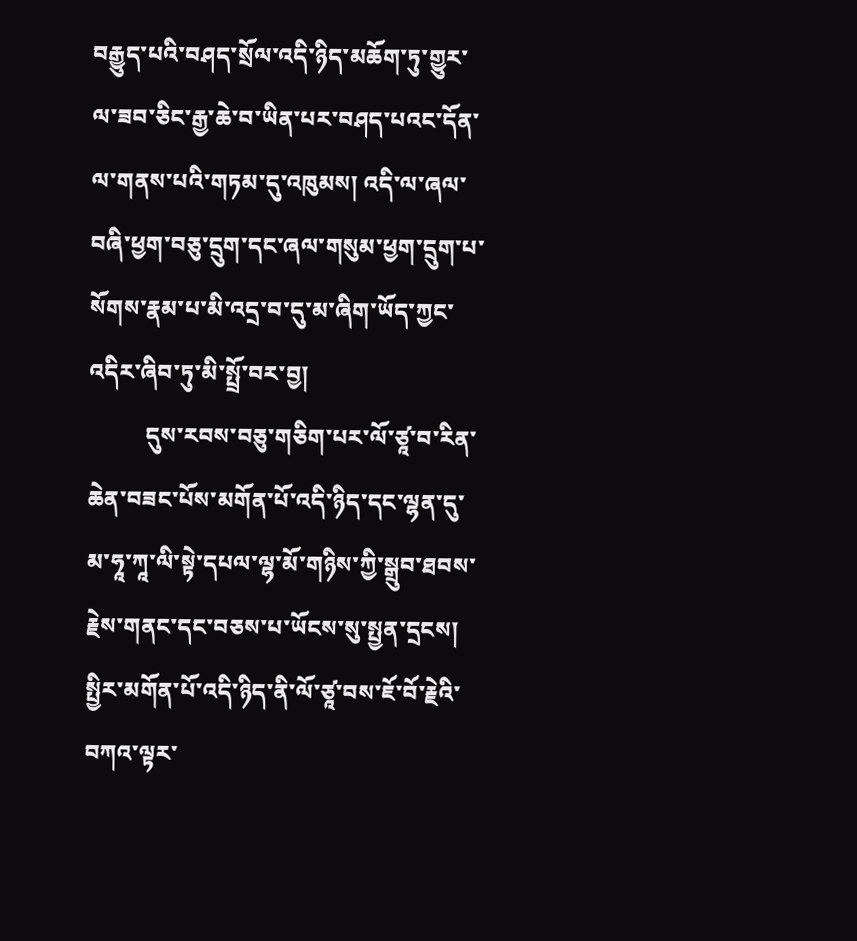བརྒྱུད་པའི་བཤད་སྲོལ་འདི་ཉིད་མཆོག་ཏུ་གྱུར་ལ་ཟབ་ཅིང་རྒྱ་ཆེ་བ་ཡིན་པར་བཤད་པའང་དོན་ལ་གནས་པའི་གཏམ་དུ་འཁུམས། འདི་ལ་ཞལ་བཞི་ཕྱག་བཅུ་དྲུག་དང་ཞལ་གསུམ་ཕྱག་དྲུག་པ་སོགས་རྣམ་པ་མི་འདྲ་བ་དུ་མ་ཞིག་ཡོད་ཀྱང་འདིར་ཞིབ་ཏུ་མི་སྤྲོ་བར་བྱ།
          དུས་རབས་བཅུ་གཅིག་པར་ལོ་ཙཱ་བ་རིན་ཆེན་བཟང་པོས་མགོན་པོ་འདི་ཉིད་དང་ལྷན་དུ་མ་ཧཱ་ཀཱ་ལི་སྟེ་དཔལ་ལྷ་མོ་གཉིས་ཀྱི་སྒྲུབ་ཐབས་རྗེས་གནང་དང་བཅས་པ་ཡོངས་སུ་སྤྱན་དྲངས། སྤྱིར་མགོན་པོ་འདི་ཉིད་ནི་ལོ་ཙཱ་བས་ཇོ་བོ་རྗེའི་བཀའ་ལྟར་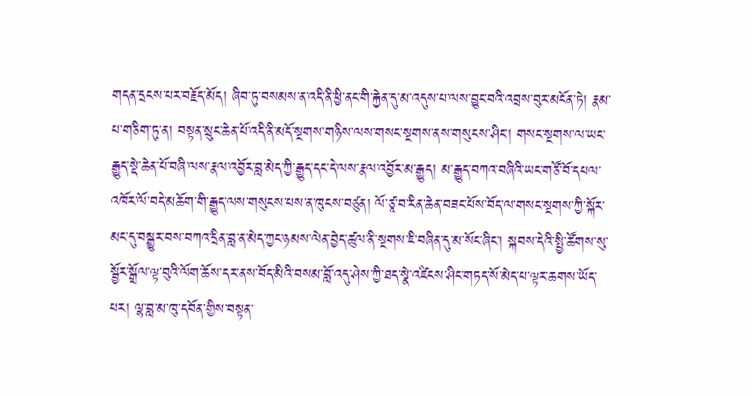གདན་དྲངས་པར་བརྗོད་མོད། ཞིབ་ཏུ་བསམས་ན་འདི་ནི་ཕྱི་ནང་གི་རྐྱེན་དུ་མ་འདུས་པ་ལས་བྱུང་བའི་འབྲས་བུར་མངོན་ཏེ། རྣམ་པ་གཅིག་ཏུ་ན། བསྟན་སྲུང་ཆེན་པོ་འདི་ནི་མདོ་སྔགས་གཉིས་ལས་གསང་སྔགས་ནས་གསུངས་ཤིང་། གསང་སྔགས་ལ་ཡང་རྒྱུད་སྡེ་ཆེན་པོ་བཞི་ལས་རྣལ་འབྱོར་བླ་མེད་ཀྱི་རྒྱུད་དང་དེ་ལས་རྣལ་འབྱོར་མ་རྒྱུད། མ་རྒྱུད་བཀའ་བཞིའི་ཡང་གཙོ་བོ་དཔལ་འཁོར་ལོ་བདེ་མཆོག་གི་རྒྱུད་ལས་གསུངས་པས་ན་ཁུངས་བཙུན། ལོ་ཙཱ་བ་རིན་ཆེན་བཟང་པོས་བོད་ལ་གསང་སྔགས་ཀྱི་སྐོར་མང་དུ་བསྒྱུར་བས་བཀའ་དྲིན་བླ་ན་མེད་ཀྱང་ཉམས་ལེན་བྱེད་ཚུལ་ནི་སྔགས་ཇི་བཞིན་དུ་མ་སོང་ཞིང་། སྐབས་དེའི་སྤྱི་ཚོགས་སུ་སྦྱོར་སྒྲོལ་ལྟ་བུའི་ལོག་ཆོས་དར་ནས་བོད་མིའི་བསམ་བློ་འདུ་ཤེས་ཀྱི་ཐད་སྣེ་འཛིངས་ཤིང་གཏད་སོ་མེད་པ་ལྟར་ཆགས་ཡོད་པར། ལྷ་བླ་མ་ཁུ་དབོན་གྱིས་བསྟན་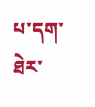པ་དག་ཐེར་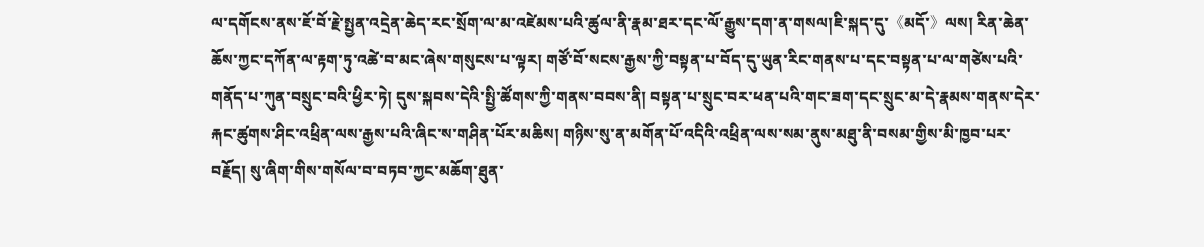ལ་དགོངས་ནས་ཇོ་བོ་རྗེ་སྤྱན་འདྲེན་ཆེད་རང་སྲོག་ལ་མ་འཛེམས་པའི་ཚུལ་ནི་རྣམ་ཐར་དང་ལོ་རྒྱུས་དག་ན་གསལ།ཇི་སྐད་དུ་《མདོ་》ལས། རིན་ཆེན་ཆོས་ཀྱང་དཀོན་ལ་རྟག་ཏུ་འཚེ་བ་མང་ཞེས་གསུངས་པ་ལྟར། གཙོ་བོ་སངས་རྒྱས་ཀྱི་བསྟན་པ་བོད་དུ་ཡུན་རིང་གནས་པ་དང་བསྟན་པ་ལ་གཙེས་པའི་གནོད་པ་ཀུན་བསྲུང་བའི་ཕྱིར་ཏེ། དུས་སྐབས་དེའི་སྤྱི་ཚོགས་ཀྱི་གནས་བབས་ནི། བསྟན་པ་སྲུང་བར་ཕན་པའི་གང་ཟག་དང་སྲུང་མ་དེ་རྣམས་གནས་དེར་རྐང་ཚུགས་ཤིང་འཕྲིན་ལས་རྒྱས་པའི་ཞིང་ས་གཤིན་པོར་མཆིས། གཉིས་སུ་ན་མགོན་པོ་འདིའི་འཕྲིན་ལས་སམ་ནུས་མཐུ་ནི་བསམ་གྱིས་མི་ཁྱབ་པར་བརྗོད། སུ་ཞིག་གིས་གསོལ་བ་བཏབ་ཀྱང་མཆོག་ཐུན་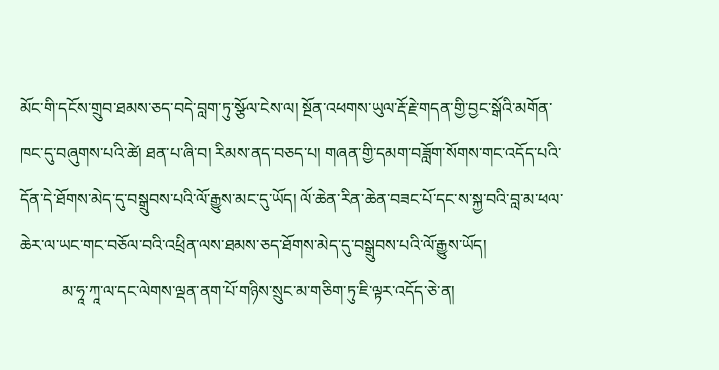མོང་གི་དངོས་གྲུབ་ཐམས་ཅད་བདེ་བླག་ཏུ་སྩོལ་ངེས་ལ། སྔོན་འཕགས་ཡུལ་རྡོ་རྗེ་གདན་གྱི་བྱང་སྒོའི་མགོན་ཁང་དུ་བཞུགས་པའི་ཚེ། ཐན་པ་ཞི་བ། རིམས་ནད་བཅད་པ། གཞན་གྱི་དམག་བཟློག་སོགས་གང་འདོད་པའི་དོན་དེ་ཐོགས་མེད་དུ་བསྒྲུབས་པའི་ལོ་རྒྱུས་མང་དུ་ཡོད། ལོ་ཆེན་རིན་ཆེན་བཟང་པོ་དང་ས་སྐྱ་བའི་བླ་མ་ཕལ་ཆེར་ལ་ཡང་གང་བཅོལ་བའི་འཕྲིན་ལས་ཐམས་ཅད་ཐོགས་མེད་དུ་བསྒྲུབས་པའི་ལོ་རྒྱུས་ཡོད།
          མ་ཧཱ་ཀཱ་ལ་དང་ལེགས་ལྡན་ནག་པོ་གཉིས་སྲུང་མ་གཅིག་ཏུ་ཇི་ལྟར་འདོད་ཅེ་ན།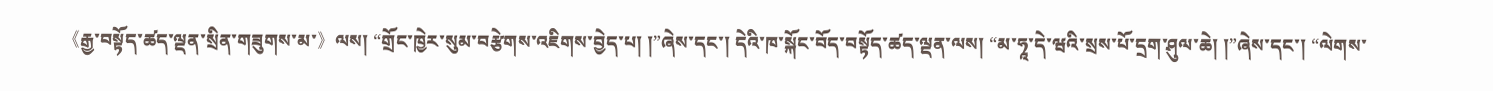《རྒྱ་བསྟོད་ཚད་ལྡན་སྲིན་གཟུགས་མ་》ལས། “གྲོང་ཁྱེར་སུམ་བརྩེགས་འཇིགས་བྱེད་པ། །”ཞེས་དང་། དེའི་ཁ་སྐོང་བོད་བསྟོད་ཚད་ལྡན་ལས། “མ་ཧཱ་དེ་ཝའི་སྲས་པོ་དྲག་ཤུལ་ཆེ། །”ཞེས་དང་། “ལེགས་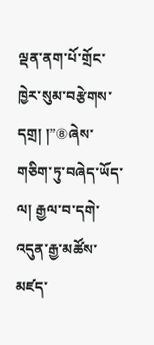ལྡན་ནག་པོ་གྲོང་ཁྱེར་སུམ་བརྩེགས་དགྲ། །”⑧ཞེས་གཅིག་ཏུ་བཞེད་ཡོད་ལ། རྒྱལ་བ་དགེ་འདུན་རྒྱ་མཚོས་མཛད་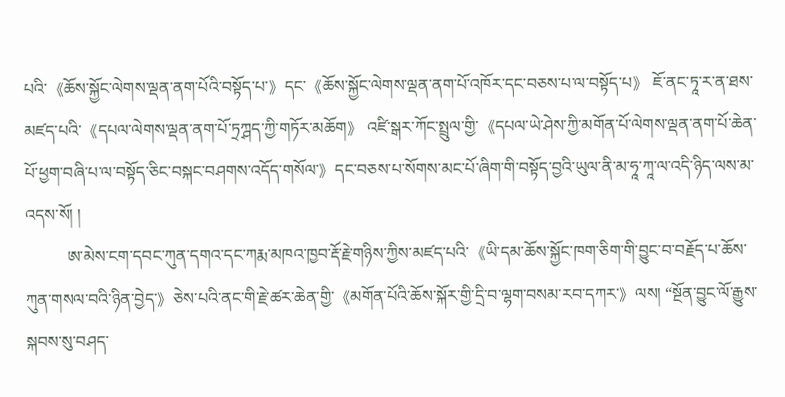པའི་《ཆོས་སྐྱོང་ལེགས་ལྡན་ནག་པོའི་བསྟོད་པ་》དང་《ཆོས་སྐྱོང་ལེགས་ལྡན་ནག་པོ་འཁོར་དང་བཅས་པ་ལ་བསྟོད་པ》 ཇོ་ནང་ཏཱ་ར་ན་ཐས་མཛད་པའི་《དཔལ་ལེགས་ལྡན་ནག་པོ་ཏྲཀྴད་ཀྱི་གཏོར་མཆོག》 འཛི་སྒར་ཀོང་སྤྲུལ་གྱི་《དཔལ་ཡེ་ཤེས་ཀྱི་མགོན་པོ་ལེགས་ལྡན་ནག་པོ་ཆེན་པོ་ཕྱག་བཞི་པ་ལ་བསྟོད་ཅིང་བསྐང་བཤགས་འདོད་གསོལ་》དང་བཅས་པ་སོགས་མང་པོ་ཞིག་གི་བསྟོད་བྱའི་ཡུལ་ནི་མ་ཧཱ་ཀཱ་ལ་འདི་ཉིད་ལས་མ་འདས་སོ། །
          ཨ་མེས་ངག་དབང་ཀུན་དགའ་དང་ཀརྨ་མཁའ་ཁྱབ་རྡོ་རྗེ་གཉིས་ཀྱིས་མཛད་པའི་《ཡི་དམ་ཆོས་སྐྱོང་ཁག་ཅིག་གི་བྱུང་བ་བརྗོད་པ་ཆོས་ཀུན་གསལ་བའི་ཉིན་བྱེད་》ཅེས་པའི་ནང་གི་རྗེ་ཚར་ཆེན་གྱི་《མགོན་པོའི་ཆོས་སྐོར་གྱི་དྲི་བ་ལྷག་བསམ་རབ་དཀར་》ལས། “སྔོན་བྱུང་ལོ་རྒྱུས་སྐབས་སུ་བཤད་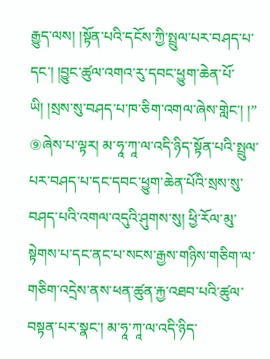རྒྱུད་ལས། །སྟོན་པའི་དངོས་ཀྱི་སྤྲུལ་པར་བཤད་པ་དང་། །བྱུང་ཚུལ་འགའ་རུ་དབང་ཕྱུག་ཆེན་པོ་ཡི། །སྲས་སུ་བཤད་པ་ཁ་ཅིག་འགལ་ཞེས་གླེང་། །” ⑨ཞེས་པ་ལྟར། མ་ཧཱ་ཀཱ་ལ་འདི་ཉིད་སྟོན་པའི་སྤྲུལ་པར་བཤད་པ་དང་དབང་ཕྱུག་ཆེན་པོའི་སྲས་སུ་བཤད་པའི་འགལ་འདུའི་ཤུགས་སུ། ཕྱི་རོལ་མུ་སྟེགས་པ་དང་ནང་པ་སངས་རྒྱས་གཉིས་གཅིག་ལ་གཅིག་འདྲེས་ནས་ཕན་ཚུན་རྐྱ་འཐབ་པའི་ཚུལ་བསྟན་པར་སྣང་། མ་ཧཱ་ཀཱ་ལ་འདི་ཉིད་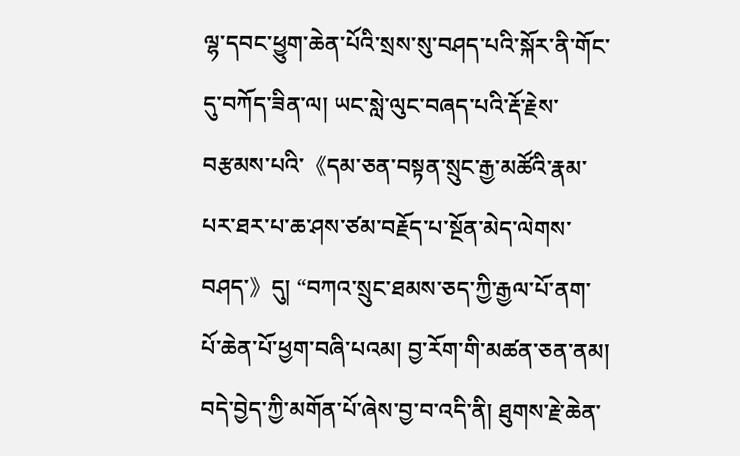ལྷ་དབང་ཕྱུག་ཆེན་པོའི་སྲས་སུ་བཤད་པའི་སྐོར་ནི་གོང་དུ་བཀོད་ཟིན་ལ། ཡང་སླེ་ལུང་བཞད་པའི་རྡོ་རྗེས་བརྩམས་པའི་《དམ་ཅན་བསྟན་སྲུང་རྒྱ་མཚོའི་རྣམ་པར་ཐར་པ་ཆ་ཤས་ཙམ་བརྗོད་པ་སྔོན་མེད་ལེགས་བཤད་》དུ། “བཀའ་སྲུང་ཐམས་ཅད་ཀྱི་རྒྱལ་པོ་ནག་པོ་ཆེན་པོ་ཕྱག་བཞི་པའམ། བྱ་རོག་གི་མཚན་ཅན་ནམ། བདེ་བྱེད་ཀྱི་མགོན་པོ་ཞེས་བྱ་བ་འདི་ནི། ཐུགས་རྗེ་ཆེན་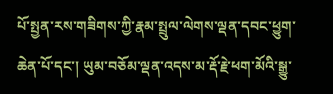པོ་སྤྱན་རས་གཟིགས་ཀྱི་རྣམ་སྤྲུལ་ལེགས་ལྡན་དབང་ཕྱུག་ཆེན་པོ་དང་། ཡུམ་བཅོམ་ལྡན་འདས་མ་རྡོ་རྗེ་ཕག་མོའི་སྒྱུ་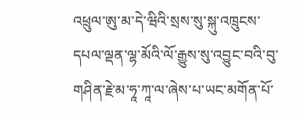འཕྲུལ་ཨུ་མ་དེ་ཝིའི་སྲས་སུ་སྐུ་འཁྲུངས་དཔལ་ལྡན་ལྷ་མོའི་ལོ་རྒྱུས་སུ་འབྱུང་བའི་བུ་གཤིན་རྗེ་མ་ཧཱ་ཀཱ་ལ་ཞེས་པ་ཡང་མགོན་པོ་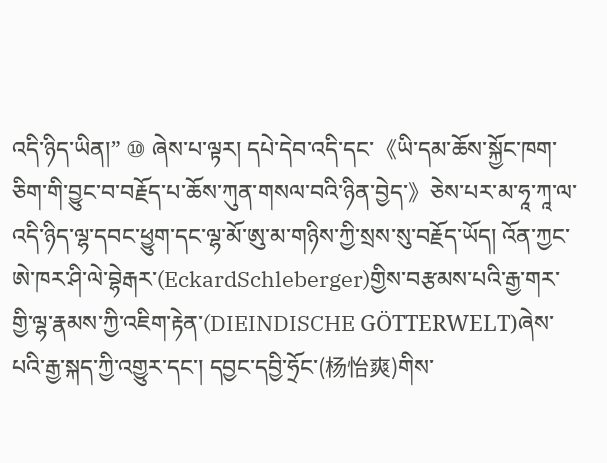འདི་ཉིད་ཡིན།” ⑩ ཞེས་པ་ལྟར། དཔེ་དེབ་འདི་དང་《ཡི་དམ་ཆོས་སྐྱོང་ཁག་ཅིག་གི་བྱུང་བ་བརྗོད་པ་ཆོས་ཀུན་གསལ་བའི་ཉིན་བྱེད་》ཅེས་པར་མ་ཧཱ་ཀཱ་ལ་འདི་ཉིད་ལྷ་དབང་ཕྱུག་དང་ལྷ་མོ་ཨུ་མ་གཉིས་ཀྱི་སྲས་སུ་བརྗོད་ཡོད། འོན་ཀྱང་ཨེ་ཁར་ཤི་ལེ་བྷེརྒར་(EckardSchleberger)གྱིས་བརྩམས་པའི་རྒྱ་གར་གྱི་ལྷ་རྣམས་ཀྱི་འཇིག་རྟེན་(DIEINDISCHE GÖTTERWELT)ཞེས་པའི་རྒྱ་སྐད་ཀྱི་འགྱུར་དང་། དབྱང་དབྱི་ཧྲོང་(杨怡爽)གིས་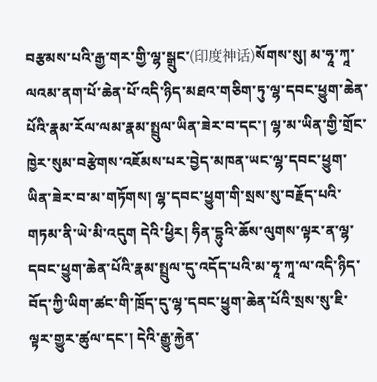བརྩམས་པའི་རྒྱ་གར་གྱི་ལྷ་སྒྲུང་(印度神话)སོགས་སུ། མ་ཧཱ་ཀཱ་ལའམ་ནག་པོ་ཆེན་པོ་འདི་ཉིད་མཐའ་གཅིག་ཏུ་ལྷ་དབང་ཕྱུག་ཆེན་པོའི་རྣམ་རོལ་ལམ་རྣམ་སྤྲུལ་ཡིན་ཟེར་བ་དང་། ལྷ་མ་ཡིན་གྱི་གྲོང་ཁྱེར་སུམ་བརྩེགས་འཇོམས་པར་བྱེད་མཁན་ཡང་ལྷ་དབང་ཕྱུག་ཡིན་ཟེར་བ་མ་གཏོགས། ལྷ་དབང་ཕྱུག་གི་སྲས་སུ་བརྗོད་པའི་གཏམ་ནི་ཡེ་མི་འདུག དེའི་ཕྱིར། ཧིན་དྷུའི་ཆོས་ལུགས་ལྟར་ན་ལྷ་དབང་ཕྱུག་ཆེན་པོའི་རྣམ་སྤྲུལ་དུ་འདོད་པའི་མ་ཧཱ་ཀཱ་ལ་འདི་ཉིད་བོད་ཀྱི་ཡིག་ཚང་གི་ཁྲོད་དུ་ལྷ་དབང་ཕྱུག་ཆེན་པོའི་སྲས་སུ་ཇི་ལྟར་གྱུར་ཚུལ་དང་། དེའི་རྒྱུ་རྐྱེན་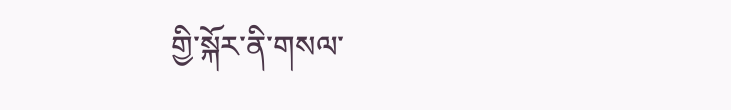གྱི་སྐོར་ནི་གསལ་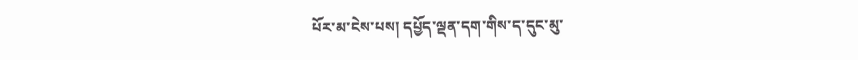པོར་མ་ངེས་པས། དཔྱོད་ལྡན་དག་གིས་ད་དུང་མུ་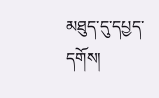མཐུད་དུ་དཔྱད་དགོས།